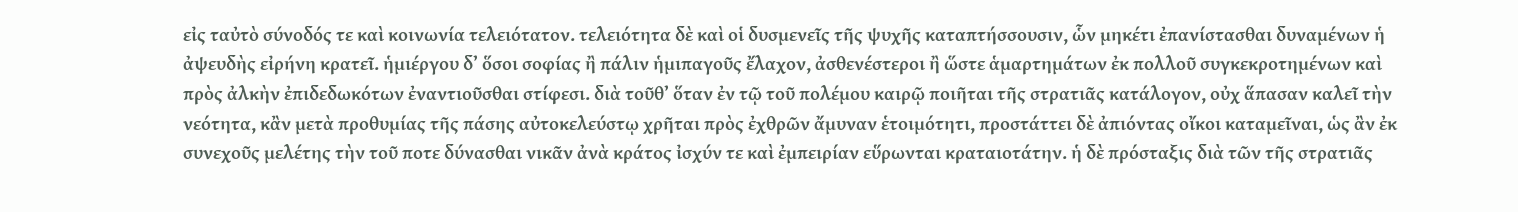εἰς ταὐτὸ σύνοδός τε καὶ κοινωνία τελειότατον. τελειότητα δὲ καὶ οἱ δυσμενεῖς τῆς ψυχῆς καταπτήσσουσιν, ὧν μηκέτι ἐπανίστασθαι δυναμένων ἡ ἀψευδὴς εἰρήνη κρατεῖ. ἡμιέργου δ’ ὅσοι σοφίας ἢ πάλιν ἡμιπαγοῦς ἔλαχον, ἀσθενέστεροι ἢ ὥστε ἁμαρτημάτων ἐκ πολλοῦ συγκεκροτημένων καὶ πρὸς ἀλκὴν ἐπιδεδωκότων ἐναντιοῦσθαι στίφεσι. διὰ τοῦθ’ ὅταν ἐν τῷ τοῦ πολέμου καιρῷ ποιῆται τῆς στρατιᾶς κατάλογον, οὐχ ἅπασαν καλεῖ τὴν νεότητα, κἂν μετὰ προθυμίας τῆς πάσης αὐτοκελεύστῳ χρῆται πρὸς ἐχθρῶν ἄμυναν ἑτοιμότητι, προστάττει δὲ ἀπιόντας οἴκοι καταμεῖναι, ὡς ἂν ἐκ συνεχοῦς μελέτης τὴν τοῦ ποτε δύνασθαι νικᾶν ἀνὰ κράτος ἰσχύν τε καὶ ἐμπειρίαν εὕρωνται κραταιοτάτην. ἡ δὲ πρόσταξις διὰ τῶν τῆς στρατιᾶς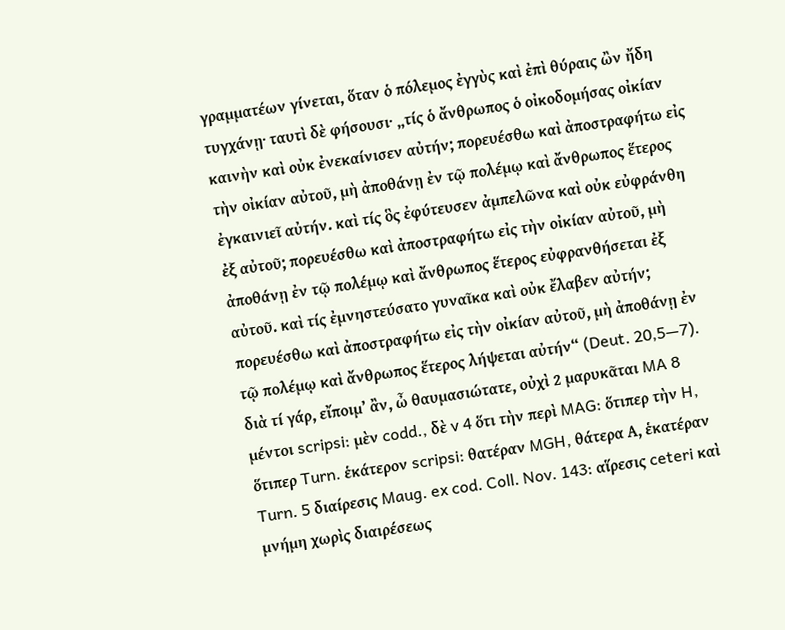γραμματέων γίνεται, ὅταν ὁ πόλεμος ἐγγὺς καὶ ἐπὶ θύραις ὢν ἤδη τυγχάνῃ· ταυτὶ δὲ φήσουσι· „τίς ὁ ἄνθρωπος ὁ οἰκοδομήσας οἰκίαν καινὴν καὶ οὐκ ἐνεκαίνισεν αὐτήν; πορευέσθω καὶ ἀποστραφήτω εἰς τὴν οἰκίαν αὐτοῦ, μὴ ἀποθάνῃ ἐν τῷ πολέμῳ καὶ ἄνθρωπος ἕτερος ἐγκαινιεῖ αὐτήν. καὶ τίς ὃς ἐφύτευσεν ἀμπελῶνα καὶ οὐκ εὐφράνθη ἐξ αὐτοῦ; πορευέσθω καὶ ἀποστραφήτω εἰς τὴν οἰκίαν αὐτοῦ, μὴ ἀποθάνῃ ἐν τῷ πολέμῳ καὶ ἄνθρωπος ἕτερος εὐφρανθήσεται ἐξ αὐτοῦ. καὶ τίς ἐμνηστεύσατο γυναῖκα καὶ οὐκ ἔλαβεν αὐτήν; πορευέσθω καὶ ἀποστραφήτω εἰς τὴν οἰκίαν αὐτοῦ, μὴ ἀποθάνῃ ἐν τῷ πολέμῳ καὶ ἄνθρωπος ἕτερος λήψεται αὐτήν“ (Deut. 20,5—7). διὰ τί γάρ, εἴποιμ’ ἂν, ὦ θαυμασιώτατε, οὐχὶ 2 μαρυκᾶται MA 8 μέντοι scripsi: μὲν codd., δὲ v 4 ὅτι τὴν περὶ MAG: ὅτιπερ τὴν H, ὅτιπερ Turn. ἑκάτερον scripsi: θατέραν MGH, θάτερα Α, ἑκατέραν Turn. 5 διαίρεσις Maug. ex cod. Coll. Nov. 143: αἵρεσις ceteri καὶ μνήμη χωρὶς διαιρέσεως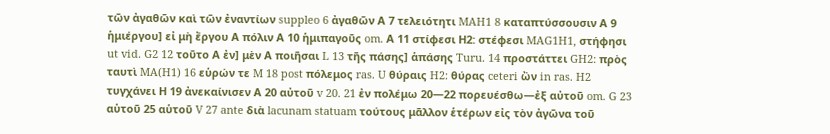τῶν ἀγαθῶν καὶ τῶν ἐναντίων suppleo 6 ἀγαθῶν Α 7 τελειότητι MAH1 8 καταπτύσσουσιν Α 9 ἡμιέργου] εἰ μὴ ἔργου Α πόλιν Α 10 ἡμιπαγοῦς om. Α 11 στίφεσι Η2: στέφεσι MAG1H1, στήφησι ut vid. G2 12 τοῦτο Α ἐν] μὲν Α ποιῆσαι L 13 τῆς πάσης] ἁπάσης Turu. 14 προστάττει GH2: πρὸς ταυτὶ MA(H1) 16 εὑρών τε M 18 post πόλεμος ras. U θύραις H2: θύρας ceteri ὢν in ras. H2 τυγχάνει Η 19 ἀνεκαίνισεν Α 20 αὐτοῦ v 20. 21 ἐν πολέμω 20—22 πορευέσθω—ἐξ αὐτοῦ om. G 23 αὑτοῦ 25 αὑτοῦ V 27 ante διὰ lacunam statuam τούτους μᾶλλον ἑτέρων εἰς τὸν ἀγῶνα τοῦ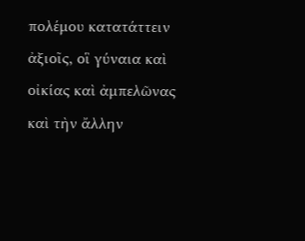πολέμου κατατάττειν ἀξιοῖς, οἳ γύναια καὶ οἰκίας καὶ ἀμπελῶνας καὶ τὴν ἄλλην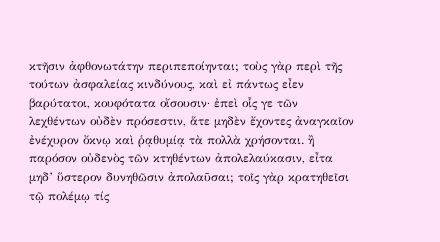κτῆσιν ἀφθονωτάτην περιπεποίηνται; τοὺς γὰρ περὶ τῆς τούτων ἀσφαλείας κινδύνους, καὶ εἰ πάντως εἶεν βαρύτατοι, κουφότατα οἴσουσιν· ἐπεὶ οἷς γε τῶν λεχθέντων οὐδὲν πρόσεστιν, ἅτε μηδὲν ἔχοντες ἀναγκαῖον ἐνέχυρον ὄκνῳ καὶ ῥᾳθυμίᾳ τὰ πολλὰ χρήσονται. ἢ παρόσον οὐδενὸς τῶν κτηθέντων ἀπολελαύκασιν, εἶτα μηδ’ ὕστερον δυνηθῶσιν ἀπολαῦσαι; τοῖς γὰρ κρατηθεῖσι τῷ πολέμῳ τίς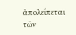ἀπολείπεται τῶν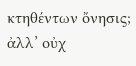κτηθέντων ὄνησις; ἀλλ’ οὐχ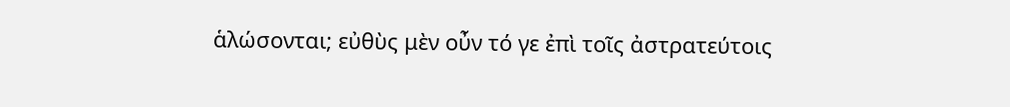ἁλώσονται; εὐθὺς μὲν οὖν τό γε ἐπὶ τοῖς ἀστρατεύτοις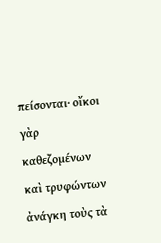πείσονται· οἴκοι γὰρ καθεζομένων καὶ τρυφώντων ἀνάγκη τοὺς τὰ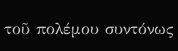τοῦ πολέμου συντόνως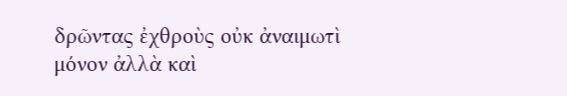δρῶντας ἐχθροὺς οὐκ ἀναιμωτὶ μόνον ἀλλὰ καὶ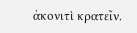ἀκονιτὶ κρατεῖν.